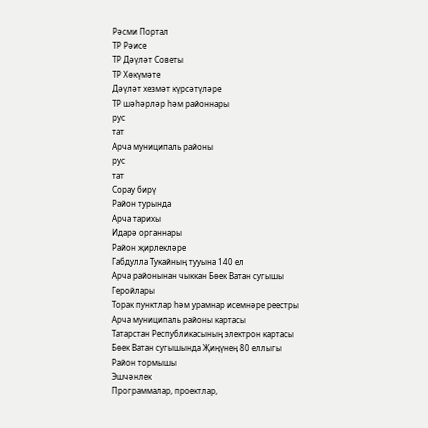Рәсми Портал
ТР Рәисе
ТР Дәүләт Советы
ТР Хөкүмәте
Дәүләт хезмәт күрсәтүләре
ТР шәһәрләр һәм районнары
рус
тат
Арча муниципаль районы
рус
тат
Сорау бирү
Район турында
Арча тарихы
Идарә органнары
Район җирлекләре
Габдулла Тукайның тууына 140 ел
Арча районынан чыккан Бөек Ватан сугышы Геройлары
Торак пунктлар һәм урамнар исемнәре реестры
Арча муниципаль районы картасы
Татарстан Республикасының электрон картасы
Бөек Ватан сугышында Җиңүнең 80 еллыгы
Район тормышы
Эшчәнлек
Программалар, проектлар,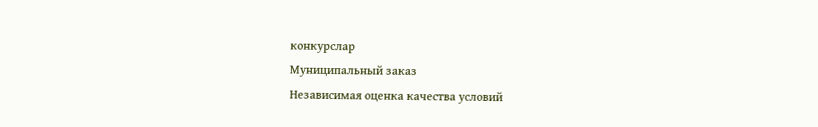конкурслар
Муниципальный заказ
Независимая оценка качества условий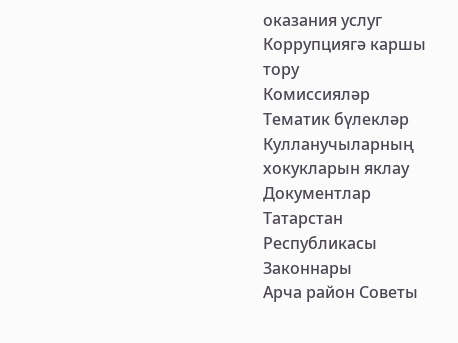оказания услуг
Коррупциягә каршы тору
Комиссияләр
Тематик бүлекләр
Кулланучыларның хокукларын яклау
Документлар
Татарстан Республикасы Законнары
Арча район Советы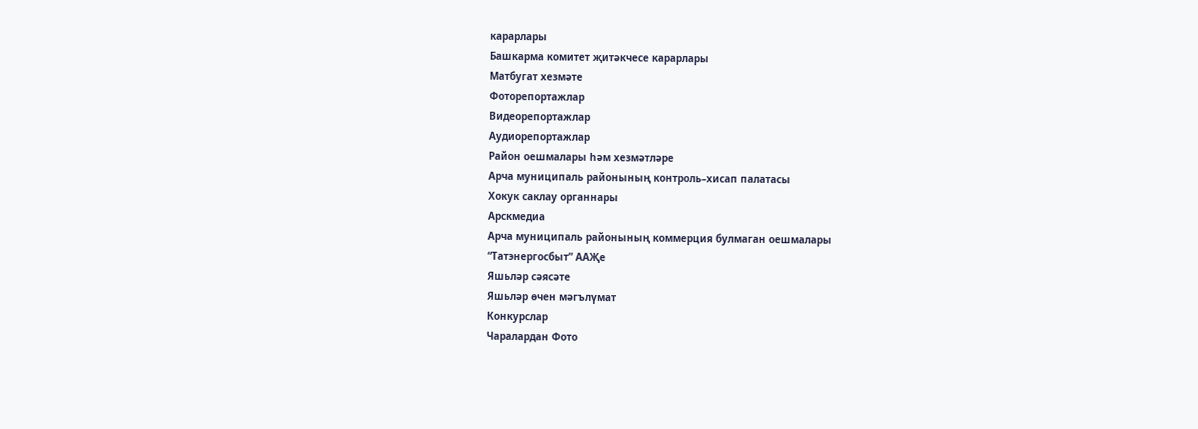карарлары
Башкарма комитет җитәкчесе карарлары
Матбугат хезмәте
Фоторепортажлар
Видеорепортажлар
Аудиорепортажлар
Район оешмалары һәм хезмәтләре
Арча муниципаль районының контроль–хисап палатасы
Хокук саклау органнары
Арскмедиа
Арча муниципаль районының коммерция булмаган оешмалары
“Татэнергосбыт” ААҖе
Яшьләр сәясәте
Яшьләр өчен мәгълүмат
Конкурслар
Чаралардан Фото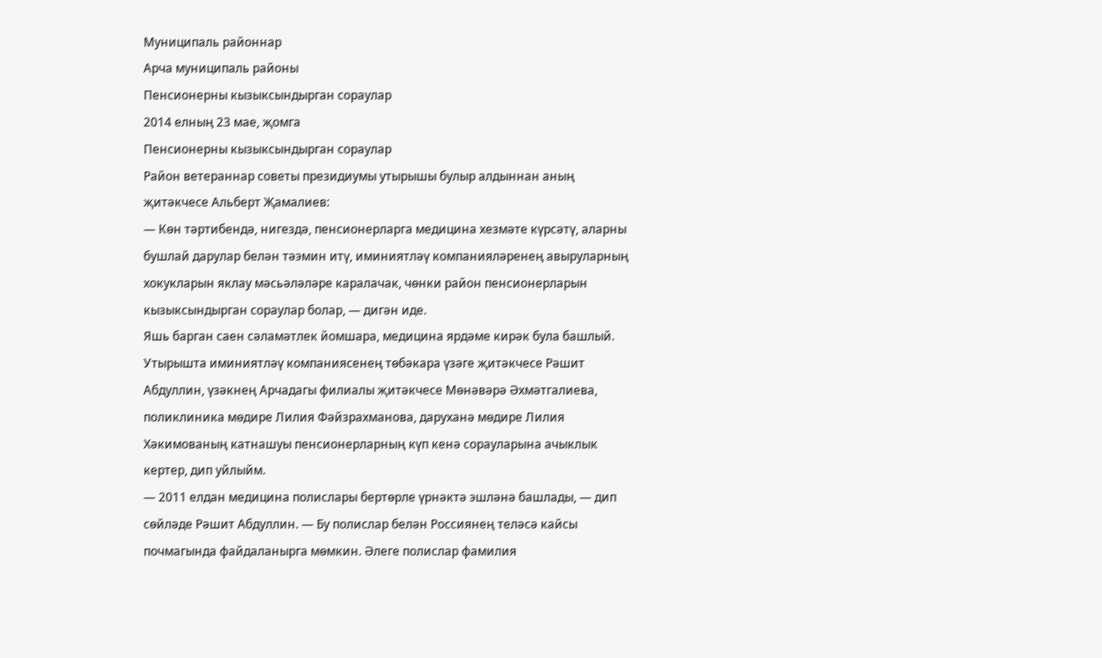Муниципаль районнар
Арча муниципаль районы
Пенсионерны кызыксындырган сораулар
2014 елның 23 мае, җомга
Пенсионерны кызыксындырган сораулар
Район ветераннар советы президиумы утырышы булыр алдыннан аның җитәкчесе Альберт Җамалиев:
— Көн тәртибендә, нигездә, пенсионерларга медицина хезмәте күрсәтү, аларны бушлай дарулар белән тәэмин итү, иминиятләү компанияләренең авыруларның хокукларын яклау мәсьәләләре каралачак, чөнки район пенсионерларын кызыксындырган сораулар болар, — дигән иде.
Яшь барган саен сәламәтлек йомшара, медицина ярдәме кирәк була башлый. Утырышта иминиятләү компаниясенең төбәкара үзәге җитәкчесе Рәшит Абдуллин, үзәкнең Арчадагы филиалы җитәкчесе Мөнәвәрә Әхмәтгалиева, поликлиника мөдире Лилия Фәйзрахманова, даруханә мөдире Лилия Хәкимованың катнашуы пенсионерларның күп кенә сорауларына ачыклык кертер, дип уйлыйм.
— 2011 елдан медицина полислары бертөрле үрнәктә эшләнә башлады, — дип сөйләде Рәшит Абдуллин. — Бу полислар белән Россиянең теләсә кайсы почмагында файдаланырга мөмкин. Әлеге полислар фамилия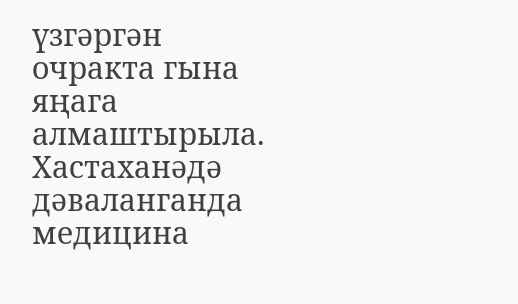үзгәргән очракта гына яңага алмаштырыла.
Хастаханәдә дәваланганда медицина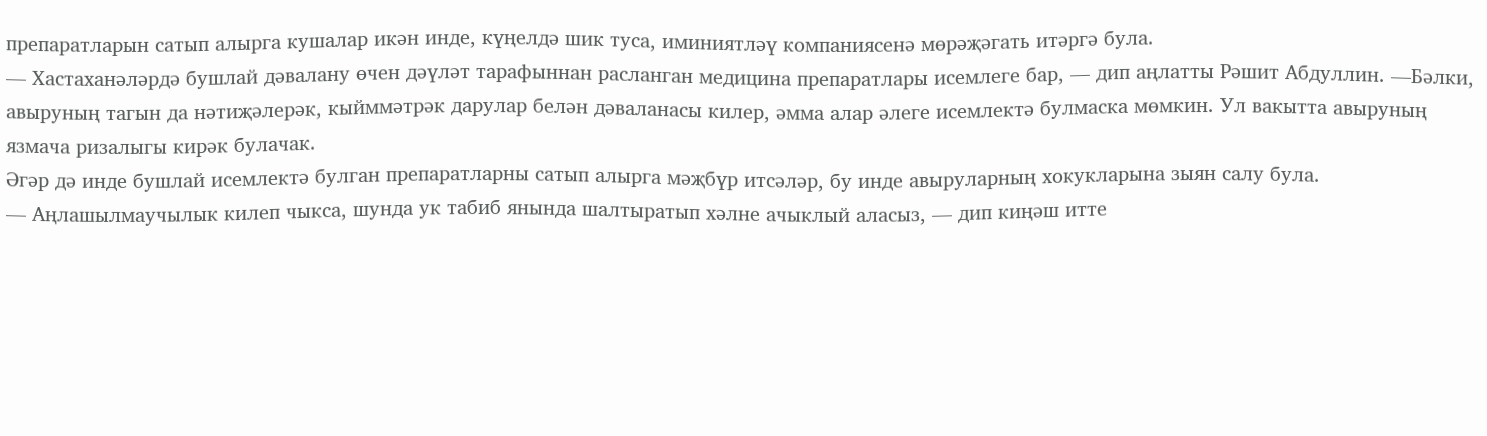препаратларын сатып алырга кушалар икән инде, күңелдә шик туса, иминиятләү компаниясенә мөрәҗәгать итәргә була.
— Хастаханәләрдә бушлай дәвалану өчен дәүләт тарафыннан расланган медицина препаратлары исемлеге бар, — дип аңлатты Рәшит Абдуллин. —Бәлки, авыруның тагын да нәтиҗәлерәк, кыйммәтрәк дарулар белән дәваланасы килер, әмма алар әлеге исемлектә булмаска мөмкин. Ул вакытта авыруның язмача ризалыгы кирәк булачак.
Әгәр дә инде бушлай исемлектә булган препаратларны сатып алырга мәҗбүр итсәләр, бу инде авыруларның хокукларына зыян салу була.
— Аңлашылмаучылык килеп чыкса, шунда ук табиб янында шалтыратып хәлне ачыклый аласыз, — дип киңәш итте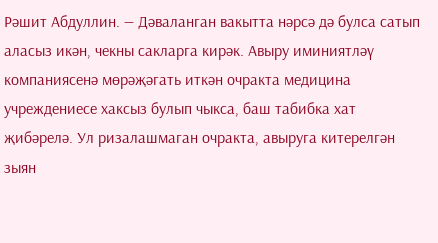Рәшит Абдуллин. — Дәваланган вакытта нәрсә дә булса сатып аласыз икән, чекны сакларга кирәк. Авыру иминиятләү компаниясенә мөрәҗәгать иткән очракта медицина учреждениесе хаксыз булып чыкса, баш табибка хат җибәрелә. Ул ризалашмаган очракта, авыруга китерелгән зыян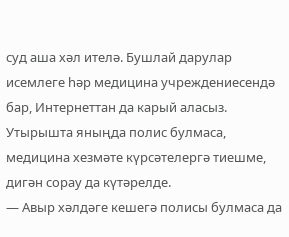суд аша хәл ителә. Бушлай дарулар исемлеге һәр медицина учреждениесендә бар, Интернеттан да карый аласыз.
Утырышта яныңда полис булмаса, медицина хезмәте күрсәтелергә тиешме, дигән сорау да күтәрелде.
— Авыр хәлдәге кешегә полисы булмаса да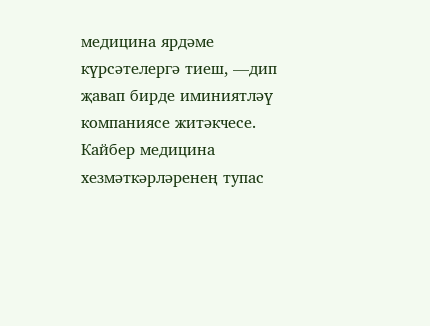медицина ярдәме күрсәтелергә тиеш, —дип җавап бирде иминиятләү компаниясе житәкчесе.
Кайбер медицина хезмәткәрләренең тупас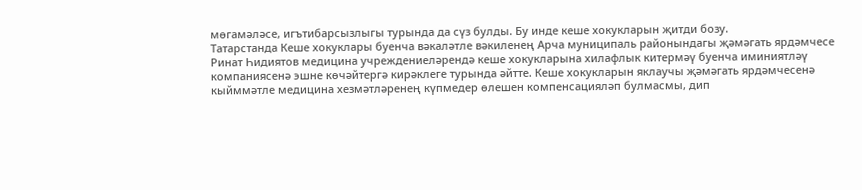мөгамәләсе, игътибарсызлыгы турында да сүз булды. Бу инде кеше хокукларын җитди бозу.
Татарстанда Кеше хокуклары буенча вәкаләтле вәкиленең Арча муниципаль районындагы җәмәгать ярдәмчесе Ринат Һидиятов медицина учреждениеләрендә кеше хокукларына хилафлык китермәү буенча иминиятләү компаниясенә эшне көчәйтергә кирәклеге турында әйтте. Кеше хокукларын яклаучы җәмәгать ярдәмчесенә кыйммәтле медицина хезмәтләренең күпмедер өлешен компенсацияләп булмасмы, дип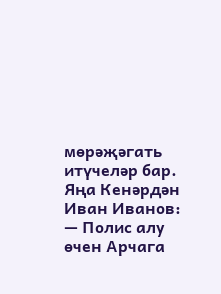мөрәҗәгать итүчеләр бар.
Яңа Кенәрдән Иван Иванов:
— Полис алу өчен Арчага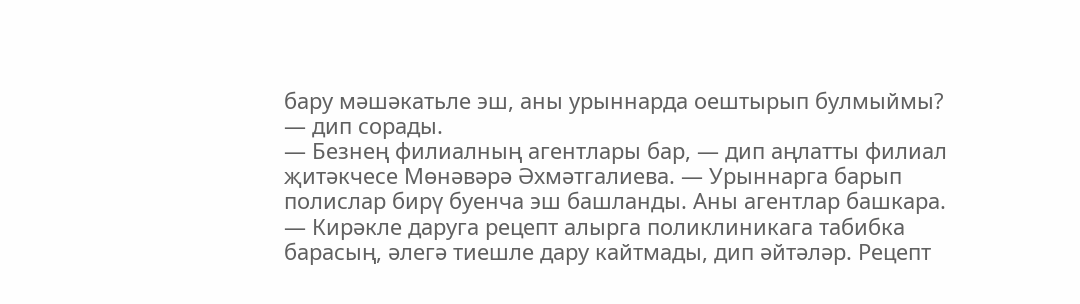бару мәшәкатьле эш, аны урыннарда оештырып булмыймы? — дип сорады.
— Безнең филиалның агентлары бар, — дип аңлатты филиал җитәкчесе Мөнәвәрә Әхмәтгалиева. — Урыннарга барып полислар бирү буенча эш башланды. Аны агентлар башкара.
— Кирәкле даруга рецепт алырга поликлиникага табибка барасың, әлегә тиешле дару кайтмады, дип әйтәләр. Рецепт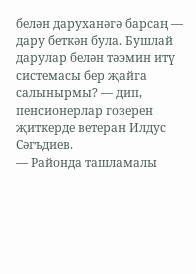белән даруханәгә барсаң — дару беткән була. Бушлай дарулар белән тәэмин итү системасы бер җайга салынырмы? — дип, пенсионерлар гозерен җиткерде ветеран Илдус Сәгъдиев.
— Районда ташламалы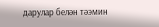дарулар белән тәэмин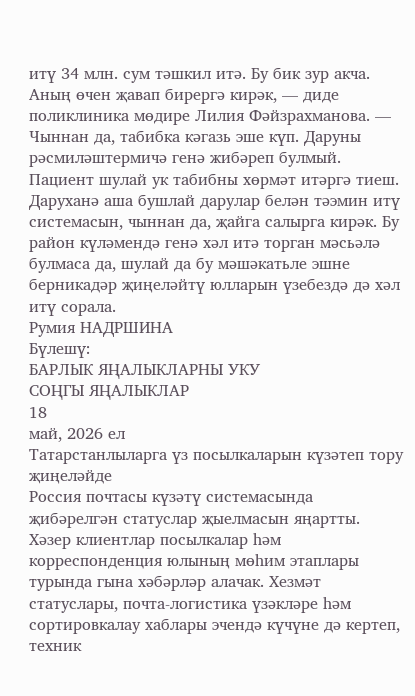итү 34 млн. сум тәшкил итә. Бу бик зур акча. Аның өчен җавап бирергә кирәк, — диде поликлиника мөдире Лилия Фәйзрахманова. — Чыннан да, табибка кәгазь эше күп. Даруны рәсмиләштермичә генә жибәреп булмый. Пациент шулай ук табибны хөрмәт итәргә тиеш.
Даруханә аша бушлай дарулар белән тәэмин итү системасын, чыннан да, җайга салырга кирәк. Бу район күләмендә генә хәл итә торган мәсьәлә булмаса да, шулай да бу мәшәкатьле эшне берникадәр җиңеләйтү юлларын үзебездә дә хәл итү сорала.
Румия НАДРШИНА
Бүлешү:
БАРЛЫК ЯҢАЛЫКЛАРНЫ УКУ
СОҢГЫ ЯҢАЛЫКЛАР
18
май, 2026 ел
Татарстанлыларга үз посылкаларын күзәтеп тору җиңеләйде
Россия почтасы күзәтү системасында җибәрелгән статуслар җыелмасын яңартты. Хәзер клиентлар посылкалар һәм корреспонденция юлының мөһим этаплары турында гына хәбәрләр алачак. Хезмәт статуслары, почта-логистика үзәкләре һәм сортировкалау хаблары эчендә күчүне дә кертеп, техник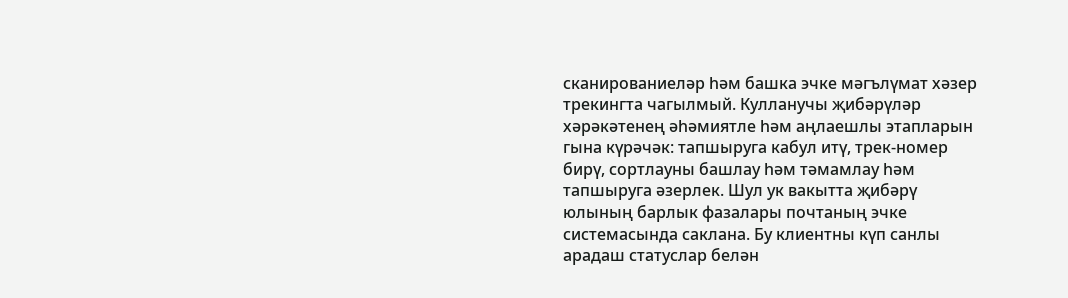сканированиеләр һәм башка эчке мәгълүмат хәзер трекингта чагылмый. Кулланучы җибәрүләр хәрәкәтенең әһәмиятле һәм аңлаешлы этапларын гына күрәчәк: тапшыруга кабул итү, трек-номер бирү, сортлауны башлау һәм тәмамлау һәм тапшыруга әзерлек. Шул ук вакытта җибәрү юлының барлык фазалары почтаның эчке системасында саклана. Бу клиентны күп санлы арадаш статуслар белән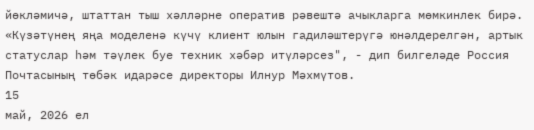йөкләмичә, штаттан тыш хәлләрне оператив рәвештә ачыкларга мөмкинлек бирә. «Күзәтүнең яңа моделенә күчү клиент юлын гадиләштерүгә юнәлдерелгән, артык статуслар һәм тәүлек буе техник хәбәр итүләрсез", - дип билгеләде Россия Почтасының төбәк идарәсе директоры Илнур Мәхмүтов.
15
май, 2026 ел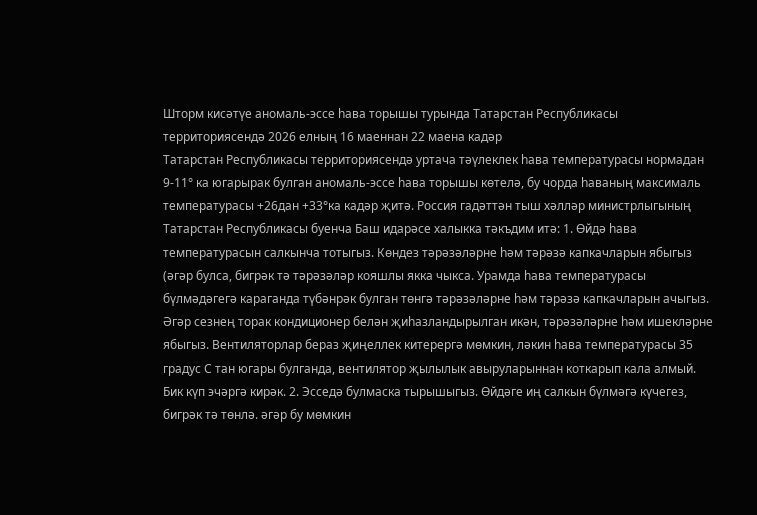Шторм кисәтүе аномаль-эссе һава торышы турында Татарстан Республикасы территориясендә 2026 елның 16 маеннан 22 маена кадәр
Татарстан Республикасы территориясендә уртача тәүлеклек һава температурасы нормадан 9-11° ка югарырак булган аномаль-эссе һава торышы көтелә, бу чорда һаваның максималь температурасы +26дан +33°ка кадәр җитә. Россия гадәттән тыш хәлләр министрлыгының Татарстан Республикасы буенча Баш идарәсе халыкка тәкъдим итә: 1. Өйдә һава температурасын салкынча тотыгыз. Көндез тәрәзәләрне һәм тәрәзә капкачларын ябыгыз (әгәр булса, бигрәк тә тәрәзәләр кояшлы якка чыкса. Урамда һава температурасы бүлмәдәгегә караганда түбәнрәк булган төнгә тәрәзәләрне һәм тәрәзә капкачларын ачыгыз. Әгәр сезнең торак кондиционер белән җиһазландырылган икән, тәрәзәләрне һәм ишекләрне ябыгыз. Вентиляторлар бераз җиңеллек китерергә мөмкин, ләкин һава температурасы 35 градус С тан югары булганда, вентилятор җылылык авыруларыннан коткарып кала алмый. Бик күп эчәргә кирәк. 2. Эсседә булмаска тырышыгыз. Өйдәге иң салкын бүлмәгә күчегез, бигрәк тә төнлә. әгәр бу мөмкин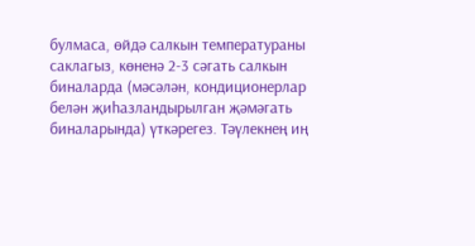булмаса, өйдә салкын температураны саклагыз, көненә 2-3 сәгать салкын биналарда (мәсәлән, кондиционерлар белән җиһазландырылган җәмәгать биналарында) үткәрегез. Тәүлекнең иң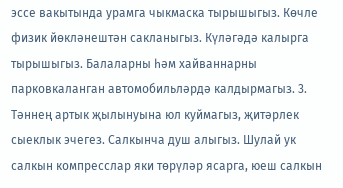эссе вакытында урамга чыкмаска тырышыгыз. Көчле физик йөкләнештән сакланыгыз. Күләгәдә калырга тырышыгыз. Балаларны һәм хайваннарны парковкаланган автомобильләрдә калдырмагыз. 3. Тәннең артык җылынуына юл куймагыз, җитәрлек сыеклык эчегез. Салкынча душ алыгыз. Шулай ук салкын компресслар яки төрүләр ясарга, юеш салкын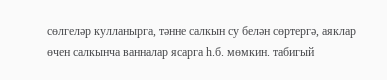сөлгеләр кулланырга, тәнне салкын су белән сөртергә, аяклар өчен салкынча ванналар ясарга һ.б. мөмкин. табигый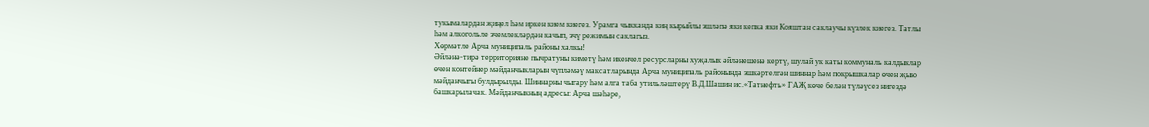тукымалардан җиңел һәм иркен кием киегез. Урамга чыкканда киң кырыйлы эшләпә яки кепка яки Кояштан саклаучы күзлек киегез. Татлы һәм алкогольле эчемлекләрдән качып, эчү режимын саклагыз.
Хөрмәтле Арча муниципаль районы халкы!
Әйләнә-тирә территорияне пычратуны киметү һәм икенчел ресурсларны хуҗалык әйләнешенә кертү, шулай ук каты коммуналь калдыклар өчен контейнер мәйданчыкларын чүпләмәү максатларында Арча муниципаль районында эшкәртелгән шиннар һәм покрышкалар өчен җыю мәйданчыгы булдырылды. Шиннарны чыгару һәм алга таба утильләштерү В.Д.Шашин ис.«Татнефть» ГАҖ көче белән түләүсез нигездә башкарылачак. Мәйданчыкның адресы: Арча шәһәре,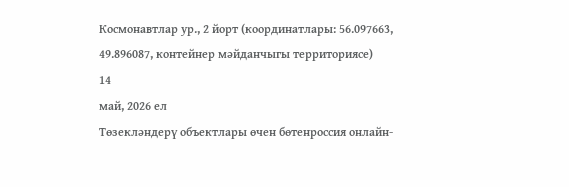Космонавтлар ур., 2 йорт (координатлары: 56.097663, 49.896087, контейнер мәйданчыгы территориясе)
14
май, 2026 ел
Төзекләндерү объектлары өчен бөтенроссия онлайн-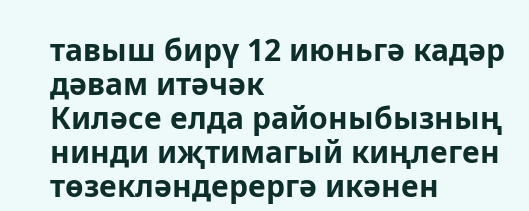тавыш бирү 12 июньгә кадәр дәвам итәчәк
Киләсе елда районыбызның нинди иҗтимагый киңлеген төзекләндерергә икәнен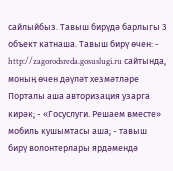сайлыйбыз. Тавыш бирүдә барлыгы 3 объект катнаша. Тавыш бирү өчен: - http://zagorodsreda.gosuslugi.ru сайтында, моның өчен дәүләт хезмәтләре Порталы аша авторизация узарга кирәк; - «Госуслуги. Решаем вместе» мобиль кушымтасы аша; - тавыш бирү волонтерлары ярдәмендә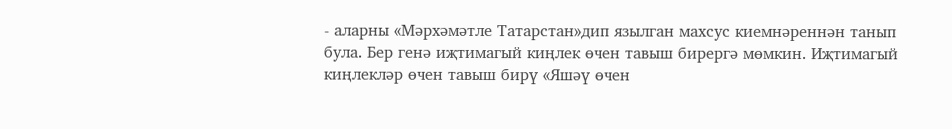- аларны «Мәрхәмәтле Татарстан»дип язылган махсус киемнәреннән танып була. Бер генә иҗтимагый киңлек өчен тавыш бирергә мөмкин. Иҗтимагый киңлекләр өчен тавыш бирү «Яшәү өчен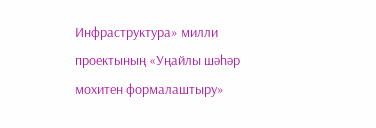Инфраструктура» милли проектының «Уңайлы шәһәр мохитен формалаштыру»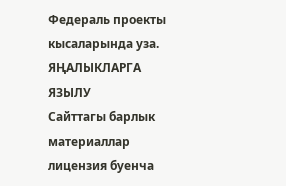Федераль проекты кысаларында уза.
ЯҢАЛЫКЛАРГА ЯЗЫЛУ
Сайттагы барлык материаллар лицензия буенча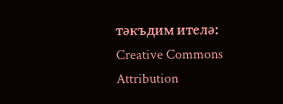тәкъдим ителә:
Creative Commons Attribution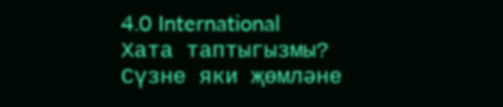4.0 International
Хата таптыгызмы?
Сүзне яки җөмләне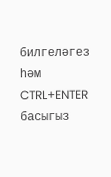билгеләгез һәм CTRL+ENTER басыгыз